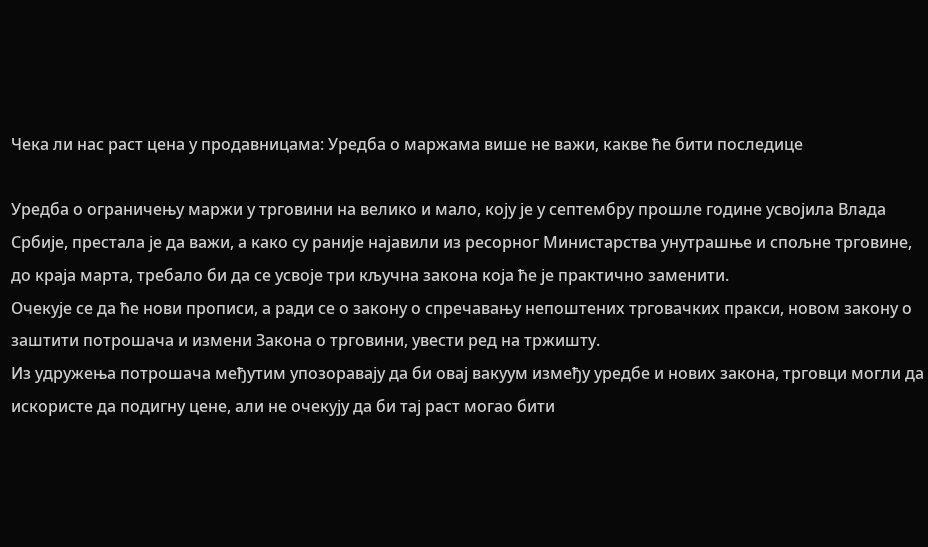Чека ли нас раст цена у продавницама: Уредба о маржама више не важи, какве ће бити последице

Уредба о ограничењу маржи у трговини на велико и мало, коју је у септембру прошле године усвојила Влада Србије, престала је да важи, а како су раније најавили из ресорног Министарства унутрашње и спољне трговине, до краја марта, требало би да се усвоје три кључна закона која ће је практично заменити.
Очекује се да ће нови прописи, а ради се о закону о спречавању непоштених трговачких пракси, новом закону о заштити потрошача и измени Закона о трговини, увести ред на тржишту.
Из удружења потрошача међутим упозоравају да би овај вакуум између уредбе и нових закона, трговци могли да искористе да подигну цене, али не очекују да би тај раст могао бити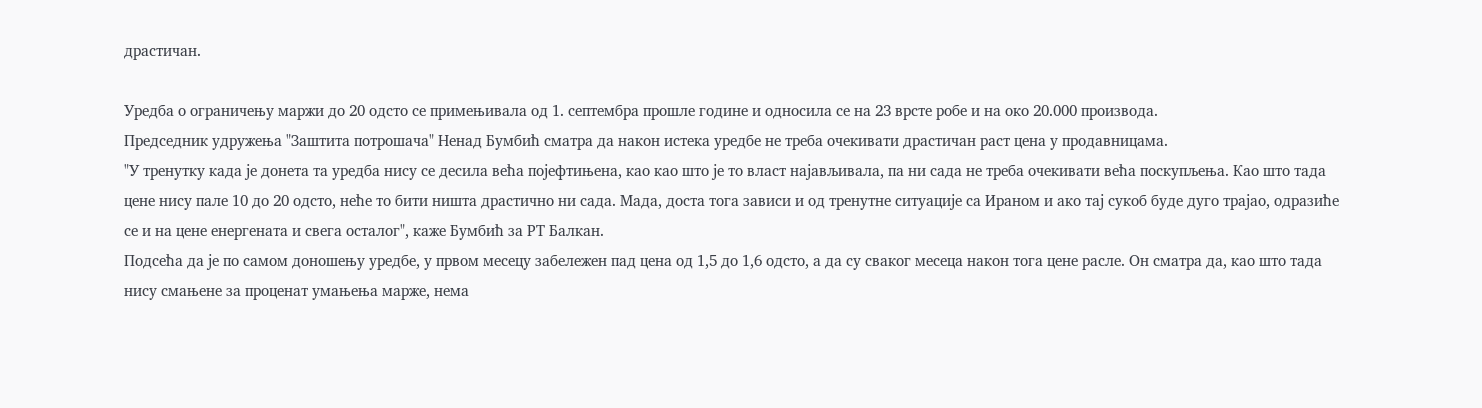драстичан.

Уредба о ограничењу маржи до 20 одсто се примењивала од 1. септембра прошле године и односила се на 23 врсте робе и на око 20.000 производа.
Председник удружења "Заштита потрошача" Ненад Бумбић сматра да након истека уредбе не треба очекивати драстичан раст цена у продавницама.
"У тренутку када је донета та уредба нису се десила већа појефтињена, као као што је то власт најављивала, па ни сада не треба очекивати већа поскупљења. Као што тада цене нису пале 10 до 20 одсто, неће то бити ништа драстично ни сада. Мада, доста тога зависи и од тренутне ситуације са Ираном и ако тај сукоб буде дуго трајао, одразиће се и на цене енергената и свега осталог", каже Бумбић за РТ Балкан.
Подсећа да је по самом доношењу уредбе, у првом месецу забележен пад цена од 1,5 до 1,6 одсто, а да су сваког месеца након тога цене расле. Он сматра да, као што тада нису смањене за проценат умањења марже, нема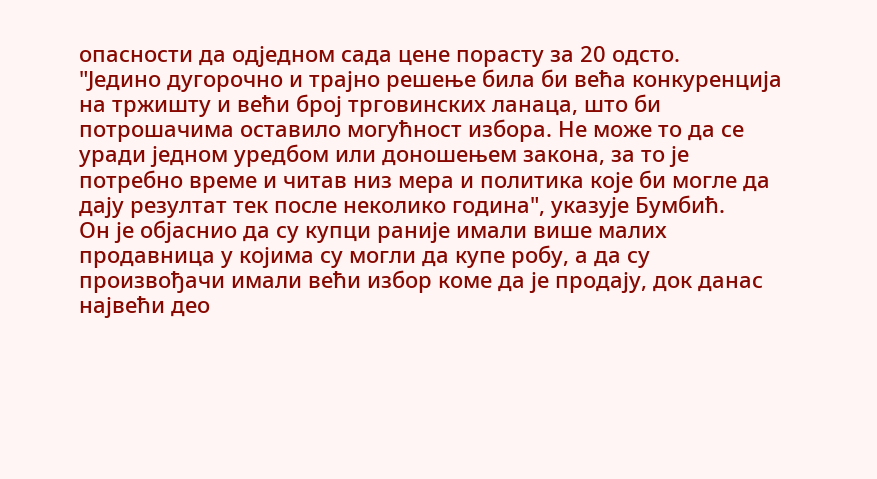опасности да одједном сада цене порасту за 20 одсто.
"Једино дугорочно и трајно решење била би већа конкуренција на тржишту и већи број трговинских ланаца, што би потрошачима оставило могућност избора. Не може то да се уради једном уредбом или доношењем закона, за то је потребно време и читав низ мера и политика које би могле да дају резултат тек после неколико година", указује Бумбић.
Он је објаснио да су купци раније имали више малих продавница у којима су могли да купе робу, а да су произвођачи имали већи избор коме да је продају, док данас највећи део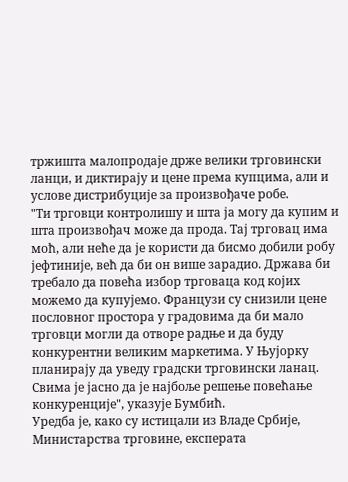тржишта малопродаје држе велики трговински ланци, и диктирају и цене према купцима, али и услове дистрибуције за произвођаче робе.
"Ти трговци контролишу и шта ја могу да купим и шта произвођач може да прода. Тај трговац има моћ, али неће да је користи да бисмо добили робу јефтиније, већ да би он више зарадио. Држава би требало да повећа избор трговаца код којих можемо да купујемо. Французи су снизили цене пословног простора у градовима да би мало трговци могли да отворе радње и да буду конкурентни великим маркетима. У Њујорку планирају да уведу градски трговински ланац. Свима је јасно да је најбоље решење повећање конкуренције", указује Бумбић.
Уредба је, како су истицали из Владе Србије, Министарства трговине, експерата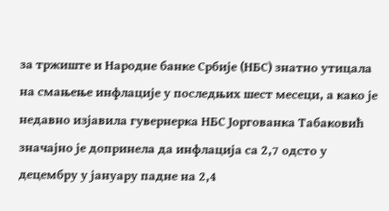за тржиште и Народне банке Србије (НБС) знатно утицала на смањење инфлације у последњих шест месеци, а како је недавно изјавила гувернерка НБС Јоргованка Табаковић значајно је допринела да инфлација са 2,7 одсто у децембру у јануару падне на 2,4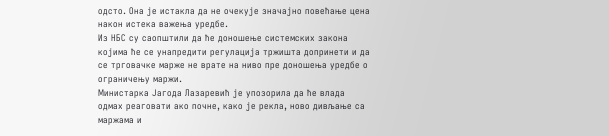одсто. Она је истакла да не очекује значајно повећање цена након истека важења уредбе.
Из НБС су саопштили да ће доношење системских закона којима ће се унапредити регулација тржишта допринети и да се трговачке марже не врате на ниво пре доношења уредбе о ограничењу маржи.
Министарка Јагода Лазаревић је упозорила да ће влада одмах реаговати ако почне, како је рекла, ново дивљање са маржама и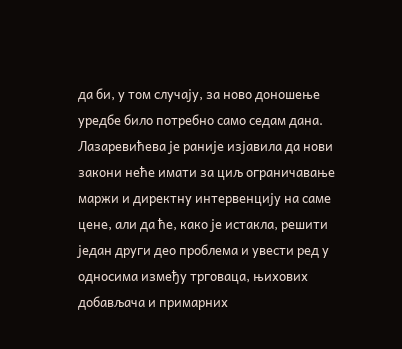да би, у том случају, за ново доношење уредбе било потребно само седам дана. Лазаревићева је раније изјавила да нови закони неће имати за циљ ограничавање маржи и директну интервенцију на саме цене, али да ће, како је истакла, решити један други део проблема и увести ред у односима између трговаца, њихових добављача и примарних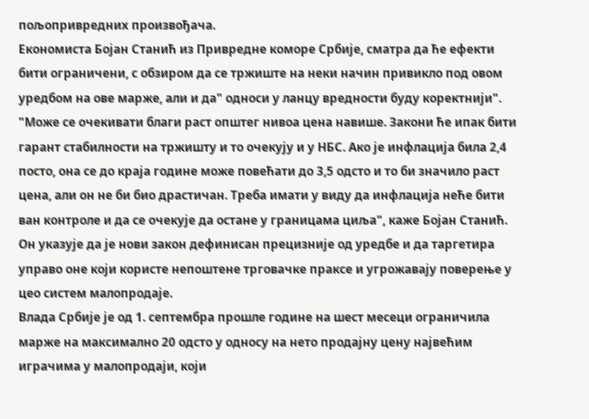пољопривредних произвођача.
Економиста Бојан Станић из Привредне коморе Србије, сматра да ће ефекти бити ограничени, с обзиром да се тржиште на неки начин привикло под овом уредбом на ове марже, али и да" односи у ланцу вредности буду коректнији".
"Може се очекивати благи раст општег нивоа цена навише. Закони ће ипак бити гарант стабилности на тржишту и то очекују и у НБС. Ако је инфлација била 2,4 посто, она се до краја године може повећати до 3,5 одсто и то би значило раст цена, али он не би био драстичан. Треба имати у виду да инфлација неће бити ван контроле и да се очекује да остане у границама циља", каже Бојан Станић.
Он указује да је нови закон дефинисан прецизније од уредбе и да таргетира управо оне који користе непоштене трговачке праксе и угрожавају поверење у цео систем малопродаје.
Влада Србије је од 1. септембра прошле године на шест месеци ограничила марже на максимално 20 одсто у односу на нето продајну цену највећим играчима у малопродаји, који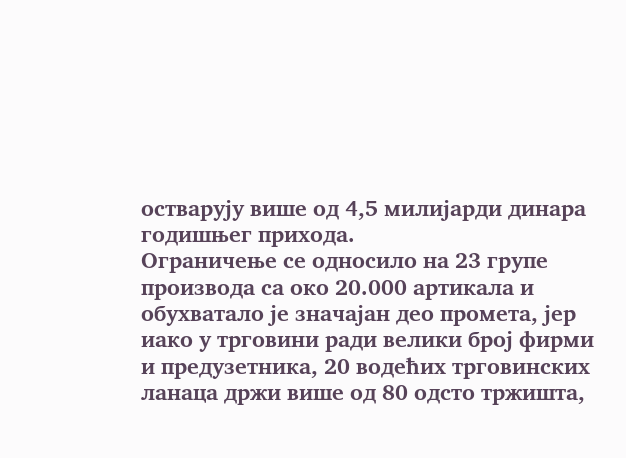остварују више од 4,5 милијарди динара годишњег прихода.
Ограничење се односило на 23 групе производа са око 20.000 артикала и обухватало је значајан део промета, јер иако у трговини ради велики број фирми и предузетника, 20 водећих трговинских ланаца држи више од 80 одсто тржишта,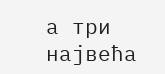а три највећа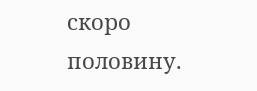скоро половину.